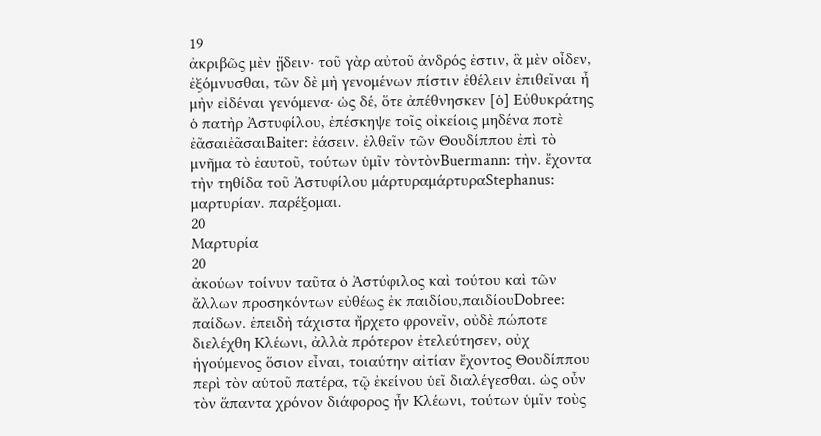19
ἀκριβῶς μὲν ᾔδειν· τοῦ γὰρ αὐτοῦ ἀνδρός ἐστιν, ἃ μὲν οἶδεν, ἐξόμνυσθαι, τῶν δὲ μὴ γενομένων πίστιν ἐθέλειν ἐπιθεῖναι ἦ μὴν εἰδέναι γενόμενα· ὡς δέ, ὅτε ἀπέθνησκεν [ὁ] Εὐθυκράτης ὁ πατὴρ Ἀστυφίλου, ἐπέσκηψε τοῖς οἰκείοις μηδένα ποτὲ ἐᾶσαιἐᾶσαιBaiter: ἐάσειν. ἐλθεῖν τῶν Θουδίππου ἐπὶ τὸ μνῆμα τὸ ἑαυτοῦ, τούτων ὑμῖν τὸντὸνBuermann: τὴν. ἔχοντα τὴν τηθίδα τοῦ Ἀστυφίλου μάρτυραμάρτυραStephanus: μαρτυρίαν. παρέξομαι.
20
Μαρτυρία
20
ἀκούων τοίνυν ταῦτα ὁ Ἀστύφιλος καὶ τούτου καὶ τῶν ἄλλων προσηκόντων εὐθέως ἐκ παιδίου,παιδίουDobree: παίδων. ἐπειδὴ τάχιστα ἤρχετο φρονεῖν, οὐδὲ πώποτε διελέχθη Κλέωνι, ἀλλὰ πρότερον ἐτελεύτησεν, οὐχ ἡγούμενος ὅσιον εἶναι, τοιαύτην αἰτίαν ἔχοντος Θουδίππου περὶ τὸν αὑτοῦ πατέρα, τῷ ἐκείνου ὑεῖ διαλέγεσθαι. ὡς οὖν τὸν ἅπαντα χρόνον διάφορος ἦν Κλέωνι, τούτων ὑμῖν τοὺς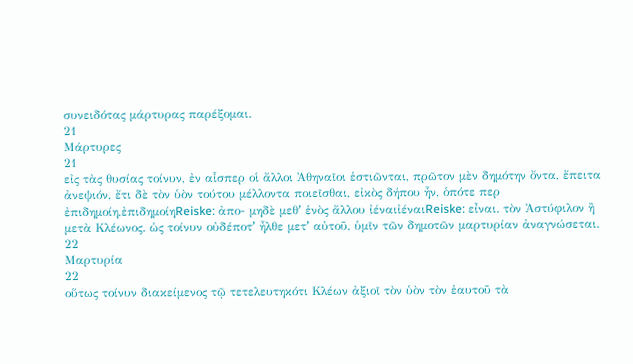συνειδότας μάρτυρας παρέξομαι.
21
Μάρτυρες
21
εἰς τὰς θυσίας τοίνυν, ἐν αἷσπερ οἱ ἄλλοι Ἀθηναῖοι ἑστιῶνται, πρῶτον μὲν δημότην ὄντα, ἔπειτα ἀνεψιόν, ἔτι δὲ τὸν ὑὸν τούτου μέλλοντα ποιεῖσθαι, εἰκὸς δήπου ἦν, ὁπότε περ ἐπιδημοίη,ἐπιδημοίηReiske: ἀπο- μηδὲ μεθʼ ἑνὸς ἄλλου ἰέναιἰέναιReiske: εἶναι. τὸν Ἀστύφιλον ἢ μετὰ Κλέωνος. ὡς τοίνυν οὐδέποτʼ ἦλθε μετʼ αὐτοῦ, ὑμῖν τῶν δημοτῶν μαρτυρίαν ἀναγνώσεται.
22
Μαρτυρία
22
οὕτως τοίνυν διακείμενος τῷ τετελευτηκότι Κλέων ἀξιοῖ τὸν ὑὸν τὸν ἑαυτοῦ τὰ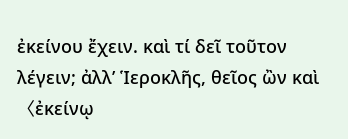ἐκείνου ἔχειν. καὶ τί δεῖ τοῦτον λέγειν; ἀλλʼ Ἱεροκλῆς, θεῖος ὢν καὶ 〈ἐκείνῳ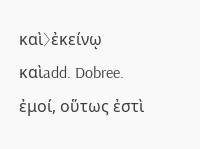καὶ〉ἐκείνῳ καὶadd. Dobree. ἐμοί, οὕτως ἐστὶ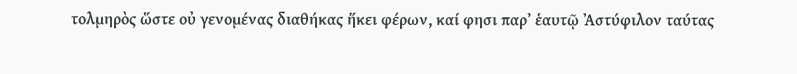τολμηρὸς ὥστε οὐ γενομένας διαθήκας ἥκει φέρων, καί φησι παρʼ ἑαυτῷ Ἀστύφιλον ταύτας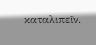καταλιπεῖν.